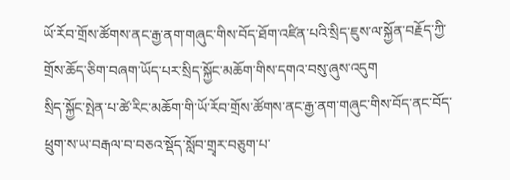ཡོ་རོབ་གྲོས་ཚོགས་ནང་རྒྱ་ནག་གཞུང་གིས་བོད་ཐོག་འཛིན་པའི་སྲིད་ཇུས་ལ་སྐྱོན་བརྗོད་ཀྱི་གྲོས་ཆོད་ཅིག་བཞག་ཡོད་པར་སྲིད་སྐྱོང་མཆོག་གིས་དགའ་བསུ་ཞུས་འདུག
སྲིད་སྐྱོང་སྤེན་པ་ཚེ་རིང་མཆོག་གི་ཡོ་རོབ་གྲོས་ཚོགས་ནང་རྒྱ་ནག་གཞུང་གིས་བོད་ནང་བོད་ཕྲུག་ས་ཡ་བརྒལ་བ་བཅའ་སྡོད་སློབ་གྲྭར་བཅུག་པ་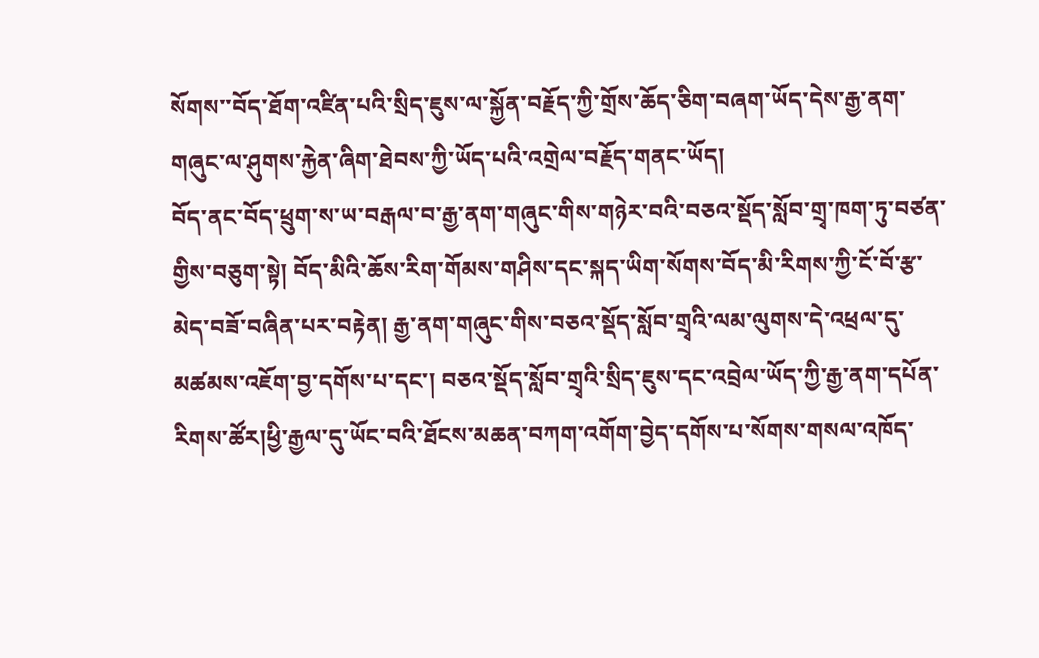སོགས་་བོད་ཐོག་འཛིན་པའི་སྲིད་ཇུས་ལ་སྐྱོན་བརྗོད་ཀྱི་གྲོས་ཆོད་ཅིག་བཞག་ཡོད་དེས་རྒྱ་ནག་གཞུང་ལ་ཤུགས་རྐྱེན་ཞིག་ཐེབས་ཀྱི་ཡོད་པའི་འགྲེལ་བརྗོད་གནང་ཡོད།
བོད་ནང་བོད་ཕྲུག་ས་ཡ་བརྒལ་བ་རྒྱ་ནག་གཞུང་གིས་གཉེར་བའི་བཅའ་སྡོད་སློབ་གྲྭ་ཁག་ཏུ་བཙན་གྱིས་བཅུག་སྟེ། བོད་མིའི་ཆོས་རིག་གོམས་གཤིས་དང་སྐད་ཡིག་སོགས་བོད་མི་རིགས་ཀྱི་ངོ་བོ་རྩ་མེད་བཟོ་བཞིན་པར་བརྟེན། རྒྱ་ནག་གཞུང་གིས་བཅའ་སྡོད་སློབ་གྲྭའི་ལམ་ལུགས་དེ་འཕྲལ་དུ་མཚམས་འཇོག་བྱ་དགོས་པ་དང་། བཅའ་སྡོད་སློབ་གྲྭའི་སྲིད་ཇུས་དང་འབྲེལ་ཡོད་ཀྱི་རྒྱ་ནག་དཔོན་རིགས་ཚོར།ཕྱི་རྒྱལ་དུ་ཡོང་བའི་ཐོངས་མཆན་བཀག་འགོག་བྱེད་དགོས་པ་སོགས་གསལ་འཁོད་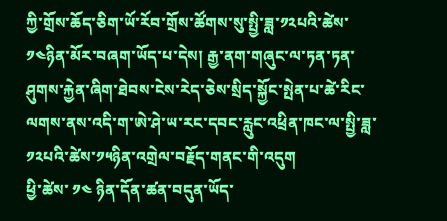ཀྱི་གྲོས་ཆོད་ཅིག་ཡོ་རོབ་གྲོས་ཚོགས་སུ་སྤྱི་ཟླ་༡༢པའི་ཚེས་༡༤ཉིན་མོར་བཞག་ཡོད་པ་དེས། རྒྱ་ནག་གཞུང་ལ་ཏན་ཏན་ཤུགས་རྐྱེན་ཞིག་ཐེབས་ངེས་རེད་ཅེས་སྲིད་སྐྱོང་སྤེན་པ་ཚེ་རིང་ལགས་ནས་འདི་ག་ཨེ་ཤེ་ཡ་རང་དབང་རླུང་འཕྲིན་ཁང་ལ་སྤྱི་ཟླ་༡༢པའི་ཚེས་༡༥ཉིན་འགྲེལ་བརྗོད་གནང་གི་འདུག
ཕྱི་ཚེས་ ༡༤ ཉིན་དོན་ཚན་བདུན་ཡོད་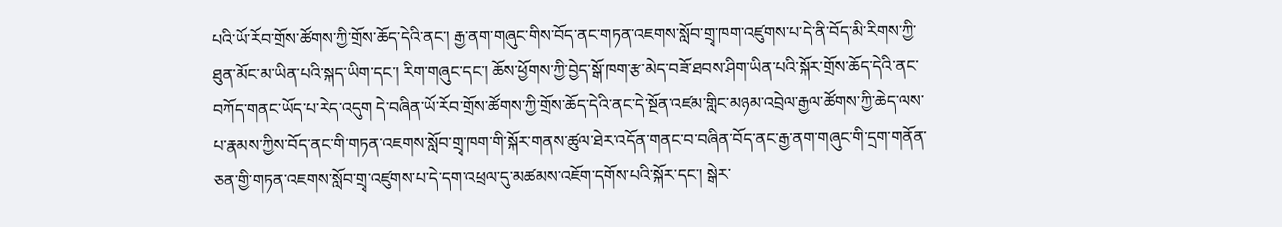པའི་ཡོ་རོབ་གྲོས་ཚོགས་ཀྱི་གྲོས་ཆོད་དེའི་ནང་། རྒྱ་ནག་གཞུང་གིས་བོད་ནང་གཏན་འཇགས་སློབ་གྲྭ་ཁག་འཛུགས་པ་དེ་ནི་བོད་མི་རིགས་ཀྱི་ཐུན་མོང་མ་ཡིན་པའི་སྐད་ཡིག་དང་། རིག་གཞུང་དང་། ཆོས་ཕྱོགས་ཀྱི་བྱེད་སྒོ་ཁག་རྩ་མེད་བཟོ་ཐབས་ཤིག་ཡིན་པའི་སྐོར་གྲོས་ཆོད་དེའི་ནང་བཀོད་གནང་ཡོད་པ་རེད་འདུག དེ་བཞིན་ཡོ་རོབ་གྲོས་ཚོགས་ཀྱི་གྲོས་ཆོད་དེའི་ནང་དེ་སྔོན་འཛམ་གླིང་མཉམ་འབྲེལ་རྒྱལ་ཚོགས་ཀྱི་ཆེད་ལས་པ་རྣམས་ཀྱིས་བོད་ནང་གི་གཏན་འཇགས་སློབ་གྲྭ་ཁག་གི་སྐོར་གནས་ཚུལ་ཐེར་འདོན་གནང་བ་བཞིན་བོད་ནང་རྒྱ་ནག་གཞུང་གི་དྲག་གནོན་ཅན་གྱི་གཏན་འཇགས་སློབ་གྲྭ་འཛུགས་པ་དེ་དག་འཕྲལ་དུ་མཚམས་འཇོག་དགོས་པའི་སྐོར་དང་། སྒེར་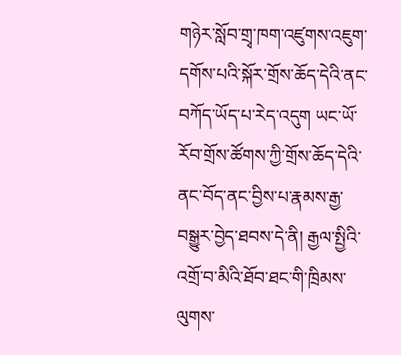གཉེར་སློབ་གྲྭ་ཁག་འཛུགས་འཇུག་དགོས་པའི་སྐོར་གྲོས་ཆོད་དེའི་ནང་བཀོད་ཡོད་པ་རེད་འདུག ཡང་ཡོ་རོབ་གྲོས་ཚོགས་ཀྱི་གྲོས་ཆོད་དེའི་ནང་བོད་ནང་བྱིས་པ་རྣམས་རྒྱ་བསྒྱུར་བྱེད་ཐབས་དེ་ནི། རྒྱལ་སྤྱིའི་འགྲོ་བ་མིའི་ཐོབ་ཐང་གི་ཁྲིམས་ལུགས་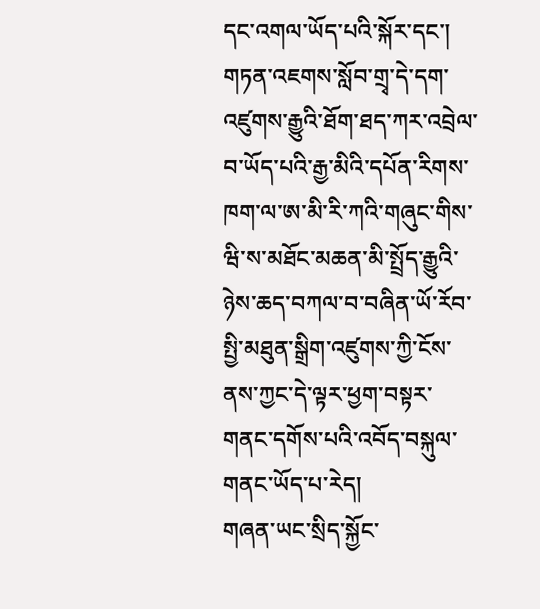དང་འགལ་ཡོད་པའི་སྐོར་དང་། གཏན་འཇགས་སློབ་གྲྭ་དེ་དག་འཛུགས་རྒྱུའི་ཐོག་ཐད་ཀར་འབྲེལ་བ་ཡོད་པའི་རྒྱ་མིའི་དཔོན་རིགས་ཁག་ལ་ཨ་མི་རི་ཀའི་གཞུང་གིས་ཝི་ས་མཐོང་མཆན་མི་སྤྲོད་རྒྱུའི་ཉེས་ཆད་བཀལ་བ་བཞིན་ཡོ་རོབ་སྤྱི་མཐུན་སྒྲིག་འཛུགས་ཀྱི་ངོས་ནས་ཀྱང་དེ་ལྟར་ཕྱག་བསྟར་གནང་དགོས་པའི་འབོད་བསྐུལ་གནང་ཡོད་པ་རེད།
གཞན་ཡང་སྲིད་སྐྱོང་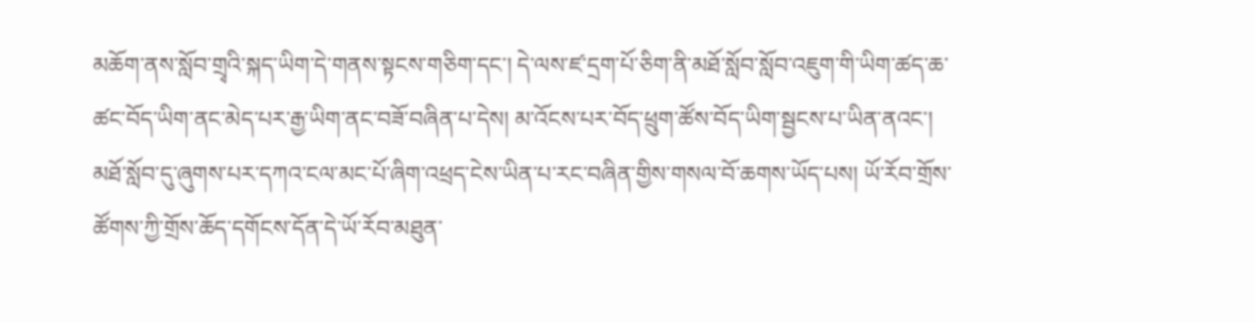མཆོག་ནས་སློབ་གྲྭའི་སྐད་ཡིག་དེ་གནས་སྟངས་གཅིག་དང་། དེ་ལས་ཛ་དྲག་པོ་ཅིག་ནི་མཐོ་སློབ་སློབ་འཇུག་གི་ཡིག་ཚད་ཆ་ཚང་བོད་ཡིག་ནང་མེད་པར་རྒྱ་ཡིག་ནང་བཟོ་བཞིན་པ་དེས། མ་འོངས་པར་བོད་ཕྲུག་ཚོས་བོད་ཡིག་སྦྱངས་པ་ཡིན་ནའང་། མཐོ་སློབ་དུ་ཞུགས་པར་དཀའ་ངལ་མང་པོ་ཞིག་འཕྲད་ངེས་ཡིན་པ་རང་བཞིན་གྱིས་གསལ་བོ་ཆགས་ཡོད་པས། ཡོ་རོབ་གྲོས་ཚོགས་ཀྱི་གྲོས་ཆོད་དགོངས་དོན་དེ་ཡོ་རོབ་མཐུན་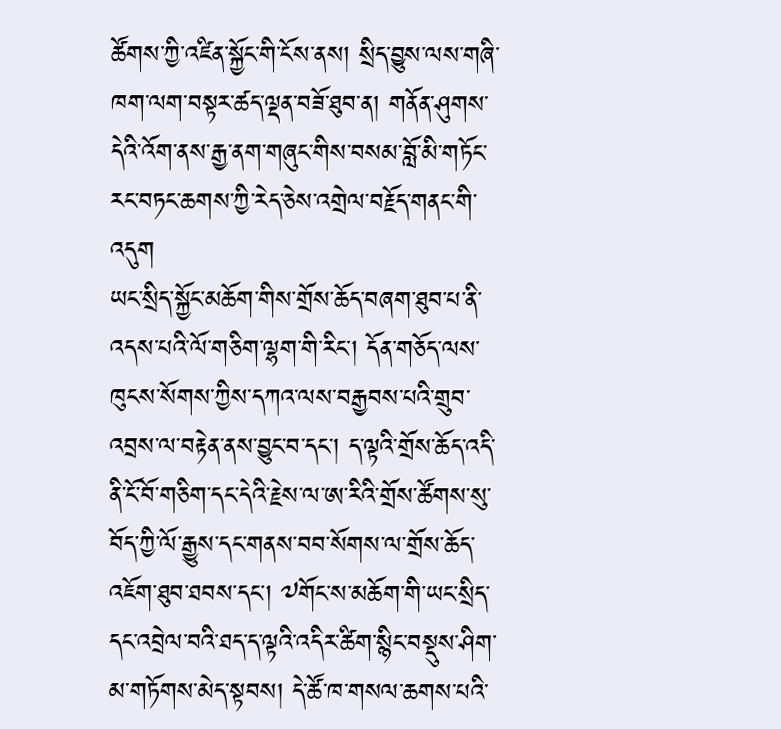ཚོགས་ཀྱི་འཛིན་སྐྱོང་གི་ངོས་ནས། སྲིད་བྱུས་ལས་གཞི་ཁག་ལག་བསྟར་ཚད་ལྡན་བཟོ་ཐུབ་ན། གནོན་ཤུགས་དེའི་འོག་ནས་རྒྱ་ནག་གཞུང་གིས་བསམ་བློ་མི་གཏོང་རང་བཏང་ཆགས་ཀྱི་རེད་ཅེས་འགྲེལ་བརྗོད་གནང་གི་འདུག
ཡང་སྲིད་སྐྱོང་མཆོག་གིས་གྲོས་ཆོད་བཞག་ཐུབ་པ་ནི་འདས་པའི་ལོ་གཅིག་ལྷག་གི་རིང་། དོན་གཅོད་ལས་ཁུངས་སོགས་ཀྱིས་དཀའ་ལས་བརྒྱབས་པའི་གྲུབ་འབྲས་ལ་བརྟེན་ནས་བྱུང་བ་དང་། ད་ལྟའི་གྲོས་ཆོད་འདི་ནི་ངོ་བོ་གཅིག་དང་དེའི་རྗེས་ལ་ཨ་རིའི་གྲོས་ཚོགས་སུ་བོད་ཀྱི་ལོ་རྒྱུས་དང་གནས་བབ་སོགས་ལ་གྲོས་ཆོད་འཇོག་ཐུབ་ཐབས་དང་། ༧གོང་ས་མཆོག་གི་ཡང་སྲིད་དང་འབྲེལ་བའི་ཐད་ད་ལྟའི་འདིར་ཚིག་སྙིང་བསྡུས་ཤིག་མ་གཏོགས་མེད་སྟབས། དེ་ཚོ་ཁ་གསལ་ཆགས་པའི་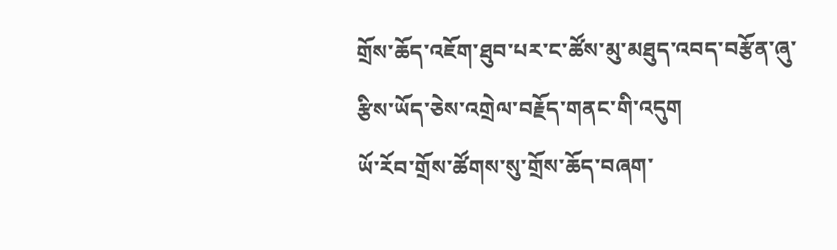གྲོས་ཆོད་འཇོག་ཐུབ་པར་ང་ཚོས་མུ་མཐུད་འབད་བརྩོན་ཞུ་རྩིས་ཡོད་ཅེས་འགྲེལ་བརྗོད་གནང་གི་འདུག
ཡོ་རོབ་གྲོས་ཚོགས་སུ་གྲོས་ཆོད་བཞག་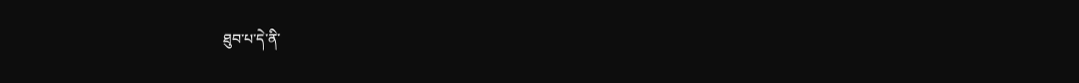ཐུབ་པ་དེ་ནི་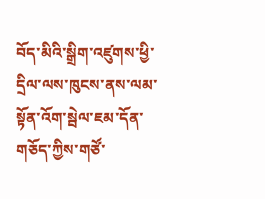བོད་མིའི་སྒྲིག་འཛུགས་ཕྱི་དྲིལ་ལས་ཁུངས་ནས་ལམ་སྟོན་འོག་སྦེལ་ཇམ་དོན་གཅོད་ཀྱིས་གཙོ་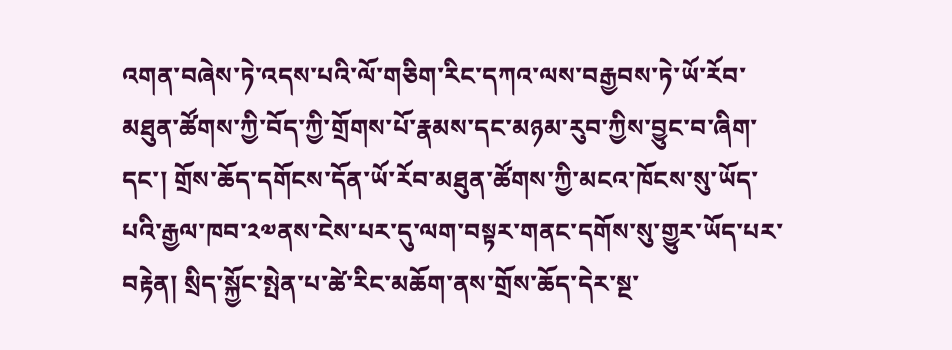འགན་བཞེས་ཏེ་འདས་པའི་ལོ་གཅིག་རིང་དཀའ་ལས་བརྒྱབས་ཏེ་ཡོ་རོབ་མཐུན་ཚོགས་ཀྱི་བོད་ཀྱི་གྲོགས་པོ་རྣམས་དང་མཉམ་རུབ་ཀྱིས་བྱུང་བ་ཞིག་དང་། གྲོས་ཆོད་དགོངས་དོན་ཡོ་རོབ་མཐུན་ཚོགས་ཀྱི་མངའ་ཁོངས་སུ་ཡོད་པའི་རྒྱལ་ཁབ་༢༧ནས་ངེས་པར་དུ་ལག་བསྟར་གནང་དགོས་སུ་གྱུར་ཡོད་པར་བརྟེན། སྲིད་སྐྱོང་སྤེན་པ་ཚེ་རིང་མཆོག་ནས་གྲོས་ཆོད་དེར་སྔ་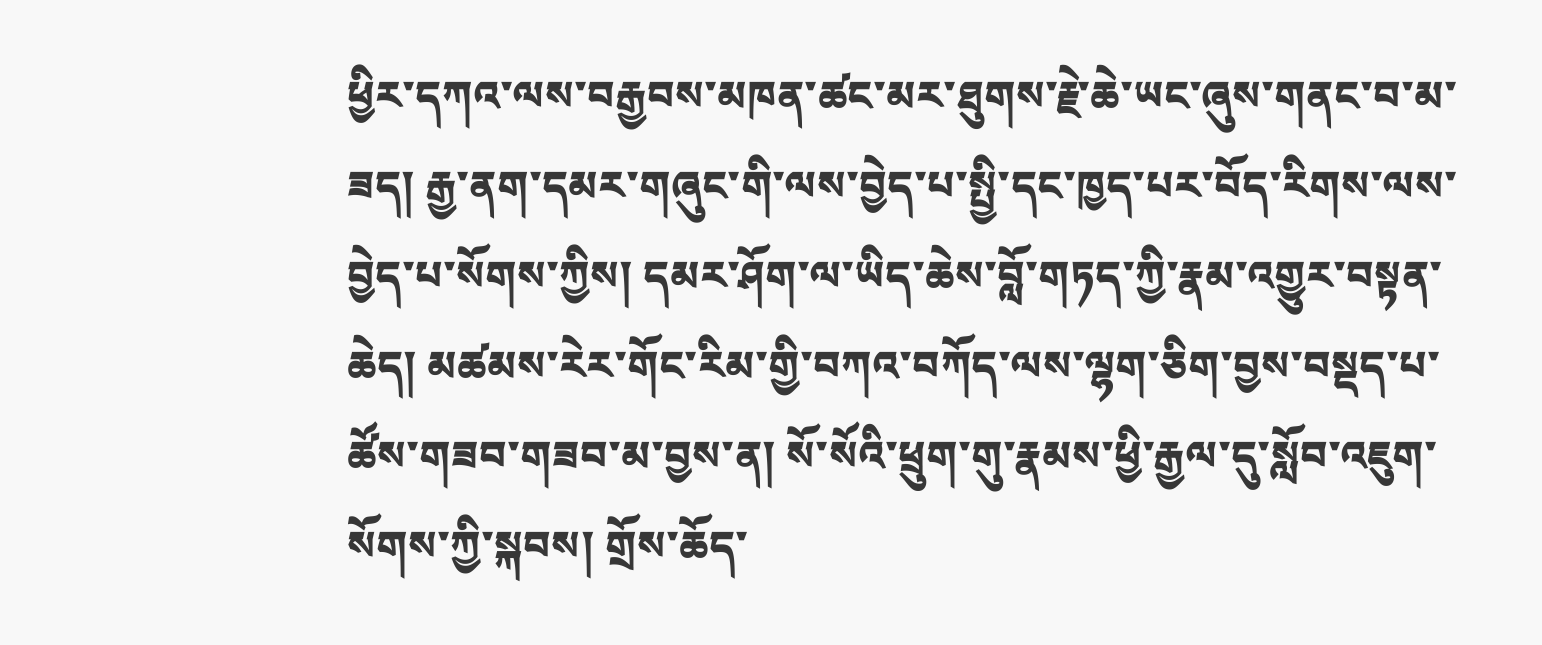ཕྱིར་དཀའ་ལས་བརྒྱབས་མཁན་ཚང་མར་ཐུགས་རྗེ་ཆེ་ཡང་ཞུས་གནང་བ་མ་ཟད། རྒྱ་ནག་དམར་གཞུང་གི་ལས་བྱེད་པ་སྤྱི་དང་ཁྱད་པར་བོད་རིགས་ལས་བྱེད་པ་སོགས་ཀྱིས། དམར་ཤོག་ལ་ཡིད་ཆེས་བློ་གཏད་ཀྱི་རྣམ་འགྱུར་བསྟན་ཆེད། མཚམས་རེར་གོང་རིམ་གྱི་བཀའ་བཀོད་ལས་ལྷག་ཅིག་བྱས་བསྡད་པ་ཚོས་གཟབ་གཟབ་མ་བྱས་ན། སོ་སོའི་ཕྲུག་གུ་རྣམས་ཕྱི་རྒྱལ་དུ་སློབ་འཇུག་སོགས་ཀྱི་སྐབས། གྲོས་ཆོད་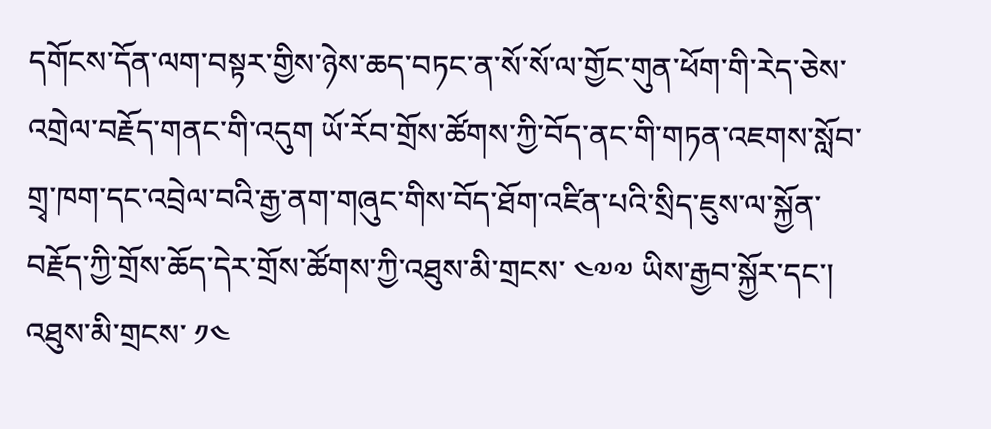དགོངས་དོན་ལག་བསྟར་གྱིས་ཉེས་ཆད་བཏང་ན་སོ་སོ་ལ་གྱོང་གུན་ཕོག་གི་རེད་ཅེས་འགྲེལ་བརྗོད་གནང་གི་འདུག ཡོ་རོབ་གྲོས་ཚོགས་ཀྱི་བོད་ནང་གི་གཏན་འཇགས་སློབ་གྲྭ་ཁག་དང་འབྲེལ་བའི་རྒྱ་ནག་གཞུང་གིས་བོད་ཐོག་འཛིན་པའི་སྲིད་ཇུས་ལ་སྐྱོན་བརྗོད་ཀྱི་གྲོས་ཆོད་དེར་གྲོས་ཚོགས་ཀྱི་འཐུས་མི་གྲངས་ ༤༧༧ ཡིས་རྒྱབ་སྐྱོར་དང་། འཐུས་མི་གྲངས་ ༡༤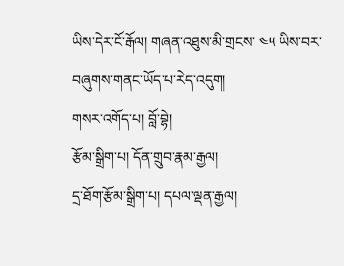ཡིས་དེར་ངོ་རྒོལ། གཞན་འཐུས་མི་གྲངས་ ༤༥ ཡིས་བར་བཞུགས་གནང་ཡོད་པ་རེད་འདུག།
གསར་འགོད་པ། བློ་བྷེ།
རྩོམ་སྒྲིག་པ། དོན་གྲུབ་རྣམ་རྒྱལ།
དྲ་ཐོག་རྩོམ་སྒྲིག་པ། དཔལ་ལྡན་རྒྱལ།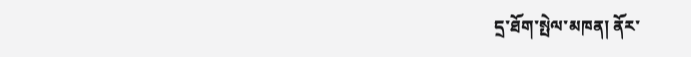དྲ་ཐོག་སྤེལ་མཁན། ནོར་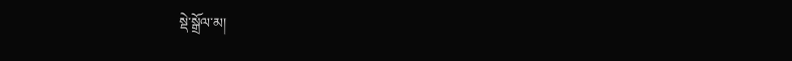སྡེ་སྒྲོལ་མ།